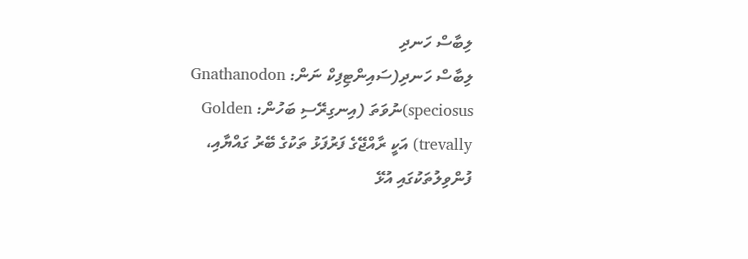ލިބާސް ހަނދި
ލިބާސް ހަނދި(ސައިންޓިފިކް ނަން: Gnathanodon speciosus)ނުވަތަ (އިނގިރޭސި ބަހުން: Golden trevally) އަކީ ރާއްޖޭގެ ފަރުފަޅު ތަކުގެ ބޭރު ގައްޔާއި، ފުންވިލުތަކުގައި އުޅޭ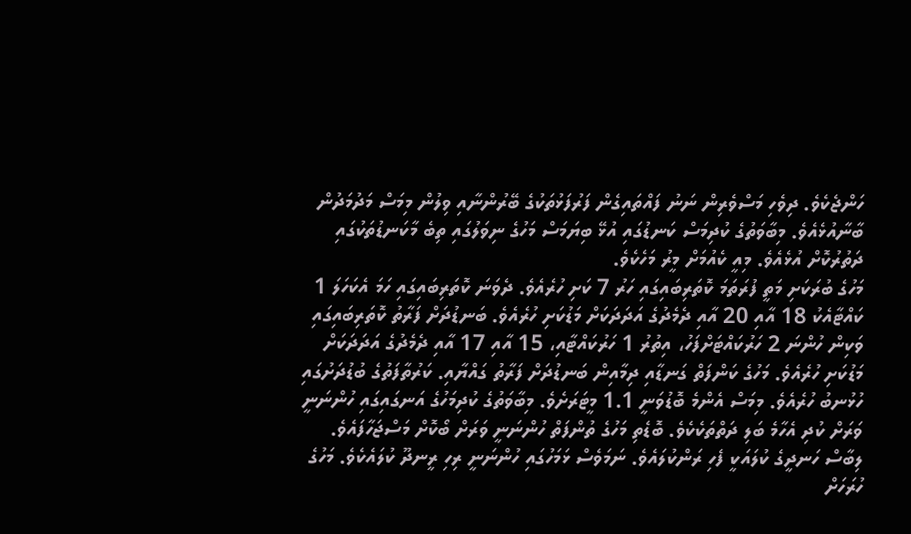ހަންޖެކެވެ. ދިވެހި މަސްވެރިން ނަނު ފައްތައިގެން ފަރުފަޅުތަކުގެ ބޭރުންނާއި ވިލުން މިމަސް މަދުމަދުން ބާނާއުޅެއެވެ. މިބާވަތުގެ ކުދިމަސް ކަނޑުގައި އުޅޭ ބިޔަމަސް މަހުގެ ނިވަލުގައި ތިބެ މާކަނޑުތަކުގައި ދަތުރުކޮށް އުޅެއެވެ. މިއީ ކެއުމަށް މީރު މަހެކެވެ.
މަހުގެ ބުރަކަށި މަތީ ފުރަތަމަ ކޮތަރިބައިގައި ހަރު 7 ކަށި ހުރެއެވެ. ދެވަނަ ކޮތަރިބައިގައި ހަމަ އެކަހަލަ 1 ކައްޓާއެކު 18 އާއި 20 އާއި ދެމެދުގެ އަދަދަކަށް މަޑުކަށި ހުރެއެވެ. ބަނޑުދަށް ފަރާތު ކޮތަރިބައިގައި ވަކިން ހުންނަ 2 ހަރުކައްޓަށްފަހު، އިތުރު 1 ހަރުކައްޓާއި، 15 އާއި 17 އާއި ދެމެދުގެ އަދަދަކަށް މަޑުކަށި ހުރެއެވެ. މަހުގެ ކަންފަތް ގަނޑާއި ދިމާއިން ބަނޑުދަށް ފަރާތު ގައްޔާއި. ކަރުތާފަތުގެ ބުޑުދަށުގައި ހުޅުނބު ހުރެއެވެ. މިމަސް އެންމެ ބޮޑުވަނީ 1.1 މީޓަރަށެވެ. މިބާވަތުގެ ކުދިމަހުގެ އަނގައިގައި ހުންނަނީ ވަރަށް ކުދި އެހާމެ ބަލި ދަތްތަކެކެވެ. ބޮޑެތި މަހުގެ ތުންފަތް ހުންނަނީ ވަރަށް ބޯކޮށް މަސްޖަހާފައެވެ.
ލިބާސް ހަނދީގެ ކުލައަކީ ފެހި ރަންކުލައެވެ. ނަމަވެސް ޅަމަހުގައި ހުންނަނީ ރިހި ރީނދޫ ކުލައެކެވެ. މަހުގެ ހުރަހަށް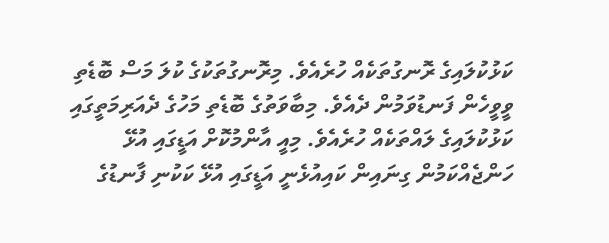ކަޅުކުލައިގެ ރޮނގުތަކެއް ހުރެއެވެ. މިރޮނގުތަކުގެ ކުލަ މަސް ބޮޑެތި ވީވީހެން ފަނޑުވަމުން ދެއެވެ. މިބާވަތުގެ ބޮޑެތި މަހުގެ ދެއަރިމަތީގައި ކަޅުކުލައިގެ ލައްތަކެއް ހުރެއެވެ. މިއީ އާންމުކޮށް އަޑީގައި އުޅޭ ހަންޖެއްކަމުން ގިނައިން ކައިއުޅެނީ އަޑީގައި އުޅޭ ކަކުނި ފާނޑުގެ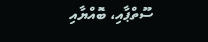ސޫތްޕާއި، ބޮއްޔާއި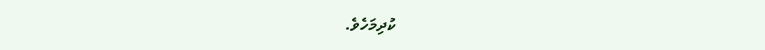ކުދިމަހެވެ.